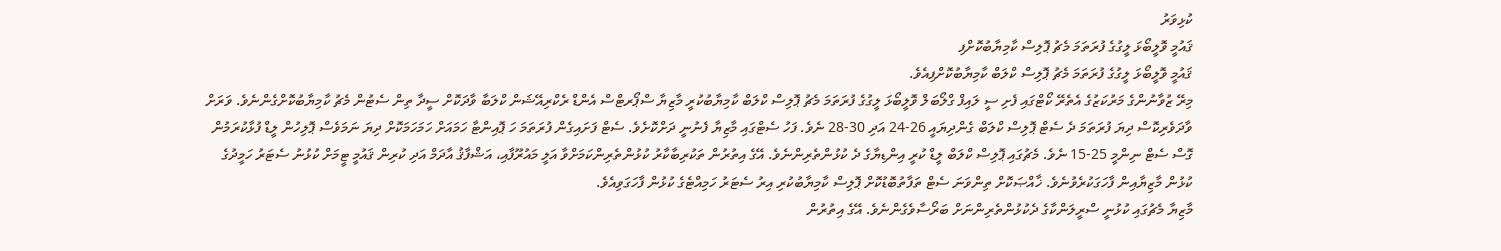ކުޅިވަރު
ޤައުމީ ވޮލީބޯޅަ ލީގުގެ ފުރަތަމަ މެޗު ޕޮލިސް ކާމިޔާބުކޮށްފި
ޤައުމީ ވޮލީބޯޅަ ލީގުގެ ފުރަތަމަ މެޗު ޕޮލިސް ކްލަބް ކާމިޔާބުކޮށްފިއެވެ.
މިރޭ ޒުވާނުންގެ މަރުކަޒުގެ އެތެރޭ ކޯޓްގައި ފެށި ސީ ލައިފް ގްލޯބަލް ވޮލީބޯޅަ ލީގުގެ ފުރަތަމަ މެޗު ޕޮލިސް ކްލަބް ކާމިޔާބުކުރީ މާޒިޔާ ސްޕޯރޓްސް އެންޑް ރެކްރިއޭޝަން ކްލަބާ ވާދަކޮށް ސީދާ ތިން ސެޓުން މެޗު ކާމިޔާބުކޮށްގެންނެވެ. ވަރަށް ވާދަވެރިކޮސް ދިޔަ ފުރަތަމަ ދެ ސެޓް ޕޮލިސް ކްލަބް ގެންދިޔައީ 26-24 އަދި 30-28 ނެވެ. ފަހު ސެޓްގައި މާޒިޔާ ފެނުނީ ދަށްކޮށެވެ. ސެޓް ފަށައިގެން ފުރަތަމަ ހަ ޕޮއިންޓާ ހަމައަށް ހަމަހަމަކޮށް ދިޔަ ނަމަވެސް ޕޮލިހުން ލީޑް ފުޅާކުރަމުން ގޮސް ސެޓް ނިންމީ 25-15 ނެވެ. މެޗުގައި ޕޮލިސް ކްލަބް ލީޑް ކުރީ އިންޑިޔާގެ ދެ ކުޅުންތެރިންނެވެ. އޭގެ އިތުރުން ތަކުރިބާކާރު ކުޅުންތެރިންކަމަށްވާ އަލީ މައުރޫފާއި، އަޝްފާޤު އާދަމް އަދި ކުރިން ޤައުމީ ޓީމަށް ކުޅުނު ސެޓަރު ހަމީދުގެ ކުޅުން މާޒިޔާއިން ފާހަގަކުރެވުނެވެ. ޚާއްޞަކޮށް ތިންވަނަ ސެޓް ތަފާތުބޮޑުކޮށް ޕޮލިސް ކާމިޔާބުކުރި އިރު ސެޓަރު ހަމިއްޓެގެ ކުޅުން ފާހަގަވިއެވެ.
މާޒިޔާ މެޗުގައި ކުޅުނީ ސްރީލަންކާގެ ދެކުޅުންތެރިންނަށް ބަރޯސާވެގެންނެވެ. އޭގެ އިތުރުން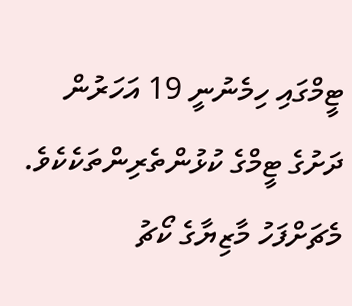ޓީމްގައި ހިމެނުނީ 19 އަހަރުން ދަށުގެ ޓީމްގެ ކުޅުންތެރިންތަކެކެވެ. މެޗަށްފަހު މާޒިޔާގެ ކޯޗު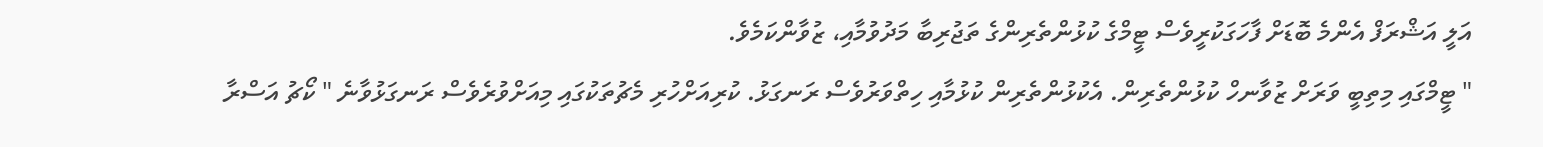އަލީ އަޝްރަފް އެންމެ ބޮޑަށް ފާހަގަކުރީވެސް ޓީމްގެ ކުޅުންތެރިންގެ ތަޖުރިބާ މަދުވުމާއި، ޒުވާންކަމެވެ.
" ޓީމްގައި މިތިބީ ވަރަށް ޒުވާނހް ކުޅުންތެރިން. އެކުޅުންތެރިން ކުޅުމާއި ހިތްވަރުވެސް ރަނގަޅު. ކުރިއަށްހުރި މެޗުތަކުގައި މިއަށްވުރެވެސް ރަނގަޅުވާނެ " ކޯޗު އަސްރާ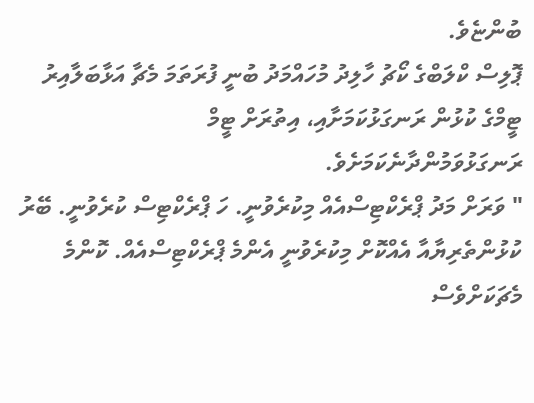ބުންޏެވެ.
ޕޮލިސް ކްލަބްގެ ކޯޗު ހާލިދު މުހައްމަދު ބުނީ ފުރަތަމަ މެޗާ އަޅާބަލާއިރު ޓީމްގެ ކުޅުން ރަނގަޅުކަމަށާއި، އިތުރަށް ޓީމް ރަނގަޅުވަމުންދާނެކަމަށެވެ.
" ވަރަށް މަދު ޕްރެކްޓިސްއެއް މިކުރެވުނީ. ހަ ޕްރެކްޓިސް ކުރެވުނީ. ބޭރު ކުޅުންތެރިޔާއާ އެއްކޮށް މިކުރެވުނީ އެންމެ ޕްރެކްޓިސްއެއް. ކޮންމެ މެޗަކަށްވެސް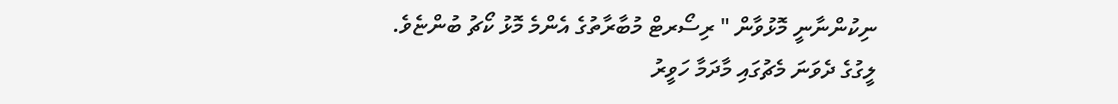ނިކުންނާނީ މޮޅުވާން " ރިސޯރޓް މުބާރާތުގެ އެންމެ މޮޅު ކޯޗު ބުންޏެވެ.
ލީގުގެ ދެވަނަ މެޗުގައި މާދަމާ ހަވީރު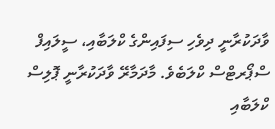ވާދަކުރާނީ ދިވެހި ސިފައިންގެ ކްލަބާއި، ސީލައިފް ސްޕޯރޓްސް ކްލަބެވެ. މާދަމާރޭ ވާދަކުރާނީ ޕޮލިސް ކްލަބާއި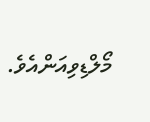މޯލްޑިވިއަންއެވެ.